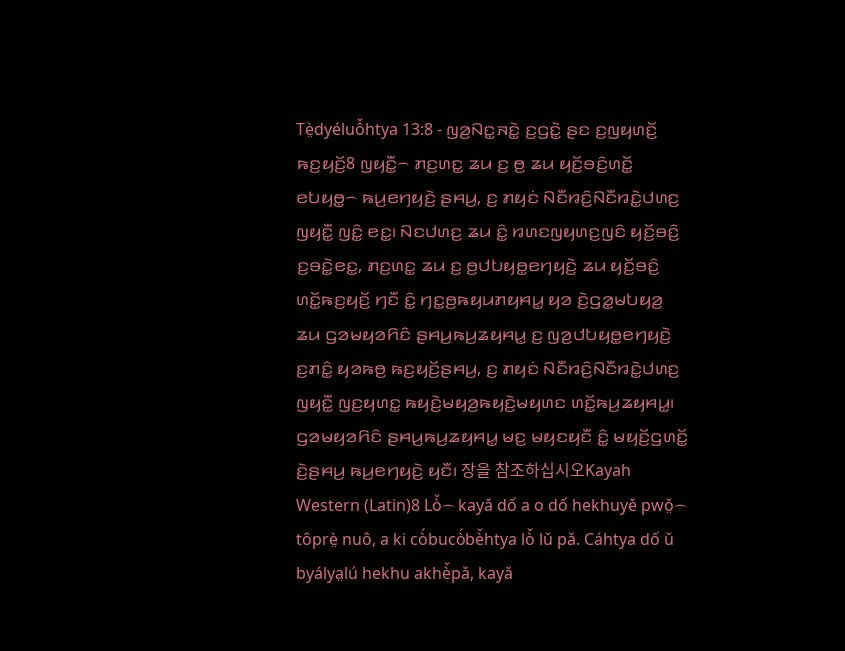Tè̤dyéluô̌htya 13:8 - ꤜꤤ꤬ꤡꤢ꤭ꤏꤢꤧ꤭ ꤢ꤬ꤞꤢꤧ꤭ ꤔꤢ ꤢ꤬ꤜꤟꤛꤢꤩ꤬ ꤒꤢ꤬ꤟꤢꤩ꤬8 ꤜꤟꤢꤪ꤭꤮ ꤊꤢ꤬ꤛꤢ꤭ ꤘꤣ ꤢ꤬ ꤥ꤬ ꤘꤣ ꤟꤢꤩ꤬ꤋꤢꤨ꤬ꤛꤢꤩ꤭ ꤕꤝꤟꤥ꤭꤮ ꤒꤣ꤬ꤕꤚꤟꤢꤧ꤬ ꤔꤌꤣ꤬, ꤢ꤬ ꤊꤟꤢꤦ ꤡꤢꤪꤙꤢꤨ꤬ꤡꤢꤪꤙꤢꤧ꤭ꤓꤛꤢ꤬ ꤜꤟꤢꤪ꤭ ꤜꤢꤨ꤭ ꤕꤢ꤭꤯ ꤡꤢꤓꤛꤢ꤬ ꤘꤣ ꤢꤨ꤭ ꤙꤛꤢꤜꤟꤛꤢ꤬ꤜꤢꤨ ꤟꤢꤩ꤬ꤋꤢꤨ꤬ ꤢ꤬ꤋꤢꤧ꤭ꤕꤢ꤭, ꤊꤢ꤬ꤛꤢ꤭ ꤘꤣ ꤢ꤬ ꤥ꤬ꤓꤝꤟꤥ꤭ꤕꤚꤟꤢꤧ꤬ ꤘꤣ ꤟꤢꤩ꤬ꤋꤢꤨ꤬ ꤛꤢꤩ꤭ꤒꤢ꤬ꤟꤢꤩ꤬ ꤚꤢꤪ ꤢꤨ꤭ ꤚꤢ꤭ꤥ꤬ꤒꤟꤣꤊꤟꤌꤣ꤭ ꤟꤤ ꤢꤧ꤬ꤞꤤ꤭ꤗꤝꤟꤤ꤬ ꤘꤣ ꤞꤤꤗꤟꤤꤖꤢꤨ ꤔꤌꤣ꤬ꤒꤣ꤬ꤘꤟꤌꤣ꤭ ꤢ꤬ ꤜꤤ꤬ꤓꤝꤟꤥ꤭ꤕꤚꤟꤢꤧ꤬ ꤢ꤬ꤊꤢꤨ꤭ ꤟꤤꤒꤥ꤬ ꤒꤢ꤬ꤟꤢꤩ꤬ꤔꤌꤣ꤬, ꤢ꤬ ꤊꤟꤢꤦ ꤡꤢꤪꤙꤢꤨ꤬ꤡꤢꤪꤙꤢꤧ꤭ꤓꤛꤢ꤬ ꤜꤟꤢꤪ꤭ ꤜꤢ꤬ꤟꤛꤢ꤭ ꤒꤟꤢꤧ꤬ꤗꤟꤤ꤬ꤒꤟꤢꤧ꤬ꤗꤟꤛꤢ ꤛꤢꤩ꤭ꤒꤣ꤬ꤘꤟꤌꤣ꤭꤯ ꤞꤤꤗꤟꤤꤖꤢꤨ ꤔꤌꤣ꤬ꤒꤣ꤬ꤘꤟꤌꤣ꤭ ꤗꤢ꤬ ꤗꤟꤢꤟꤢꤪ ꤢꤨ꤭ ꤗꤟꤢꤩ꤬ꤞꤛꤢꤩ꤭ ꤢꤧ꤬ꤔꤌꤣ꤬ ꤒꤣ꤬ꤕꤚꤟꤢꤧ꤬ ꤟꤢꤪ꤯ 장을 참조하십시오Kayah Western (Latin)8 Lò̌꤮ kayǎ dố a o dố hekhuyě pwǒ̤꤮ tôprè̤ nuô, a ki cò́bucò́bè̌htya lò̌ lǔ pǎ. Cáhtya dố ǔ byálya̤lú hekhu akhè̌pǎ, kayǎ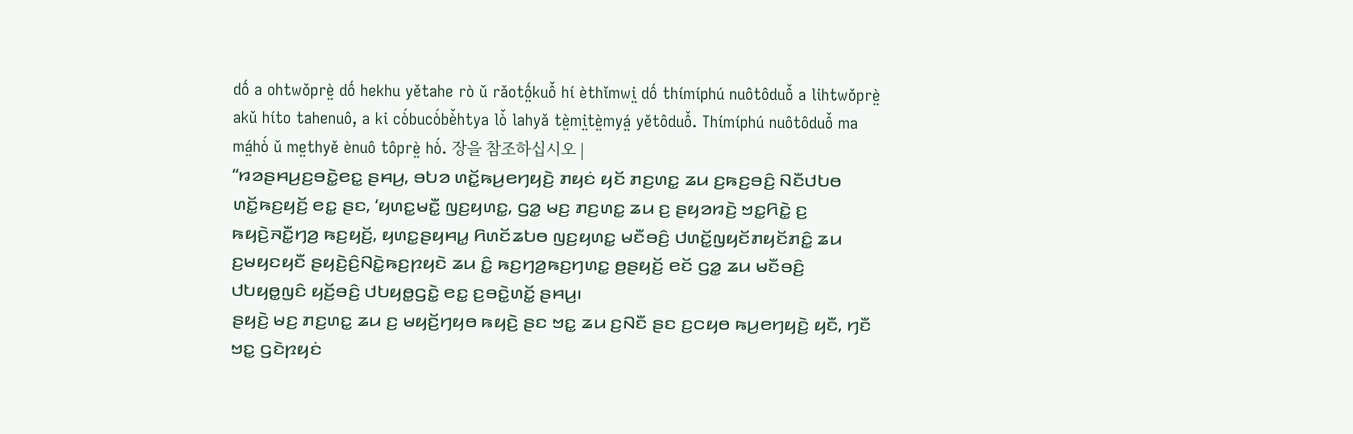dố a ohtwǒprè̤ dố hekhu yětahe rò ǔ rǎotố̤kuô̌ hí èthǐmwi̤ dố thímíphú nuôtôduô̌ a lihtwǒprè̤ akǔ híto tahenuô, a ki cò́bucò́bè̌htya lò̌ lahyǎ tè̤mi̤tè̤myá̤ yětôduô̌. Thímíphú nuôtôduô̌ ma má̤hò́ ǔ me̤thyě ènuô tôprè̤ hò́. 장을 참조하십시오 |
“ꤙꤤꤔꤌꤣ꤬ꤢ꤬ꤋꤢꤧ꤭ꤕꤢ꤭ ꤔꤌꤣ꤬, ꤋꤝꤤ ꤛꤢꤩ꤭ꤒꤣ꤬ꤕꤚꤟꤢꤧ꤬ ꤊꤟꤢꤦ ꤟꤢꤩ ꤊꤢ꤬ꤛꤢ꤭ ꤘꤣ ꤢ꤬ꤒꤢ꤬ꤋꤢꤨ꤬ ꤡꤢꤪꤓꤝꤥ ꤛꤢꤩ꤭ꤒꤢ꤬ꤟꤢꤩ꤬ ꤕꤢ꤭ ꤔꤢ, ‘ꤟꤛꤢ꤭ꤗꤢꤪ꤭ ꤜꤢ꤬ꤟꤛꤢ꤭, ꤞꤤ꤭ ꤗꤢ꤬ ꤊꤢ꤬ꤛꤢ꤭ ꤘꤣ ꤢ꤬ ꤔꤟꤤꤙꤢꤧ꤬ ꤠꤢ꤭ꤖꤢꤧ꤭ ꤢ꤬ ꤒꤟꤢꤧ꤬ꤏꤢꤪ꤭ꤚꤤ꤬ ꤒꤢ꤬ꤟꤢꤩ꤬, ꤟꤛꤢ꤭ꤔꤟꤌꤣ꤭ ꤖꤛꤢꤩꤘꤝꤥ ꤜꤢ꤬ꤟꤛꤢ꤭ ꤗꤢꤪꤋꤢꤨ꤬ ꤓꤛꤢꤩ꤭ꤜꤟꤢꤩꤊꤟꤢꤩꤊꤢꤨ꤭ ꤘꤣ ꤢ꤬ꤗꤟꤢꤟꤢꤪ ꤔꤟꤢꤧ꤬ꤢꤨ꤬ꤡꤢꤧ꤭ꤒꤢ꤬ꤐꤟꤢꤧ ꤘꤣ ꤢꤨ꤭ ꤒꤢ꤬ꤚꤤ꤬ꤒꤢ꤬ꤚꤛꤢ꤭ ꤥ꤬ꤔꤟꤢꤩ꤬ ꤕꤢꤩ ꤞꤤ꤭ ꤘꤣ ꤗꤢꤪꤋꤢꤨ꤬ ꤓꤝꤟꤥ꤭ꤜꤢꤨ ꤟꤢꤩ꤬ꤋꤢꤨ꤬ ꤓꤝꤟꤥ꤭ꤞꤢꤧ꤭ ꤕꤢ꤭ ꤢ꤬ꤋꤢꤧ꤭ꤛꤢꤩ꤭ ꤔꤌꤣ꤬꤯
ꤔꤟꤢꤧ꤬ ꤗꤢ꤬ ꤊꤢ꤬ꤛꤢ꤭ ꤘꤣ ꤢ꤬ ꤗꤟꤢꤩ꤬ꤚꤟꤥ ꤒꤟꤢꤧ꤬ ꤔꤢ ꤠꤢ꤭ ꤘꤣ ꤢ꤬ꤡꤢꤪ ꤔꤢ ꤢ꤬ꤍꤟꤥ ꤒꤣ꤬ꤕꤚꤟꤢꤧ꤬ ꤟꤢꤪ, ꤚꤢꤪ ꤠꤢ꤭ ꤞꤢꤧꤐꤟꤢꤦ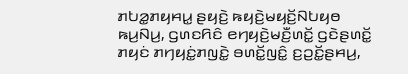ꤊꤝꤤ꤭ꤊꤟꤌꤣ꤭ ꤔꤟꤢꤧ꤬ ꤒꤟꤢꤧ꤬ꤗꤟꤢꤩ꤬ꤡꤝꤟꤥ ꤒꤣ꤬ꤡꤣ꤬, ꤞꤛꤢꤖꤢꤨ ꤕꤚꤟꤢꤧ꤬ꤗꤢꤪ꤬ꤛꤢꤩ꤭ ꤞꤢꤧꤔꤛꤢꤩ꤭ ꤊꤟꤢꤦ ꤊꤚꤟꤢꤦ꤭ꤊꤜꤢꤧ꤭ ꤋꤛꤢꤩ꤭ꤜꤢꤨ꤭ ꤢ꤬ꤑꤢꤩ꤭ꤔꤌꤣ꤬,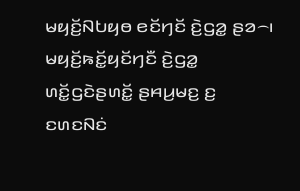ꤗꤟꤢꤩ꤬ꤡꤝꤟꤥ ꤕꤢꤩꤚꤢꤩ ꤢꤧ꤬ꤞꤤ꤭ ꤔꤤ꤮꤯ ꤗꤟꤢꤩ꤬ꤒꤢꤩ꤭ꤟꤢꤩꤚꤢꤪ ꤢꤧ꤬ꤞꤤ꤭ ꤛꤢꤩ꤭ꤞꤢꤧꤔꤛꤢꤩ꤭ ꤔꤌꤣ꤬ꤗꤢ꤬ ꤢ꤬ ꤢꤛꤢꤡꤢꤦ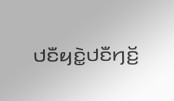ꤓꤢꤪꤟꤢꤧ꤭ꤓꤢꤪꤚꤢꤩ꤬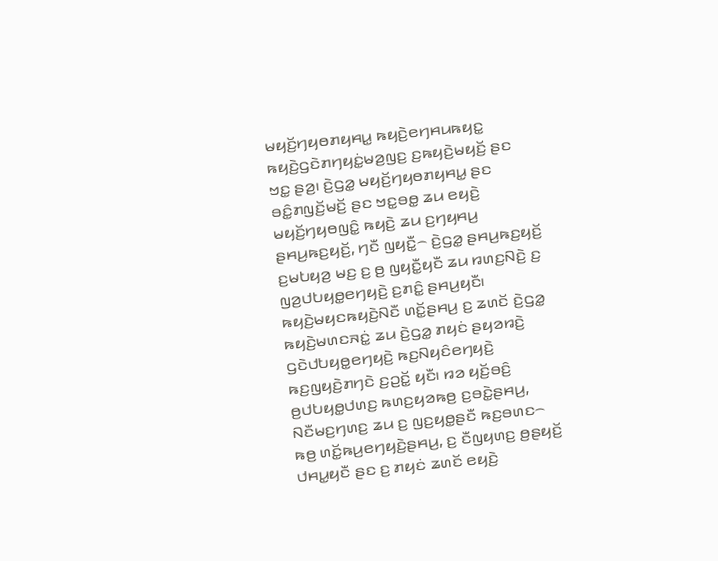ꤗꤟꤢꤩ꤬ꤚꤟꤥꤊꤟꤌꤣ꤭ ꤒꤟꤢꤧ꤬ꤕꤚꤌꤣꤒꤟꤢ꤭ ꤒꤟꤢꤧ꤬ꤞꤢꤧꤊꤚꤟꤢꤦ꤭ꤗꤤ꤬ꤜꤢ꤬ ꤢ꤬ꤒꤟꤢꤧ꤬ꤗꤟꤢꤩ꤬ ꤔꤢ ꤠꤢ꤭ ꤔꤤ꤬꤯ ꤢꤧ꤬ꤞꤤ꤭ ꤗꤟꤢꤩ꤬ꤚꤟꤥꤊꤟꤌꤣ꤭ ꤔꤢ ꤋꤢꤨ꤭ꤊꤜꤢꤩ꤬ꤗꤢꤩ꤬ ꤔꤢ ꤠꤢ꤭ꤋꤥ꤭ ꤘꤣ ꤕꤟꤢꤧ꤬ ꤗꤟꤢꤩ꤬ꤚꤟꤥꤜꤢꤨ꤭ ꤒꤟꤢꤧ꤬ ꤘꤣ ꤢ꤬ꤚꤟꤌꤣ꤬ ꤔꤌꤣ꤬ꤒꤢ꤬ꤟꤢꤩ꤬, ꤚꤢꤪ ꤜꤟꤢꤪ꤭꤮ ꤢꤧ꤬ꤞꤤ꤭ ꤔꤌꤣ꤬ꤒꤢ꤬ꤟꤢꤩ꤬ ꤢ꤬ꤗꤝꤟꤤ꤬ ꤗꤢ꤬ ꤢ꤬ ꤥ꤬ ꤜꤟꤢꤪ꤭ꤟꤢꤪ ꤘꤣ ꤙꤛꤢ꤬ꤡꤢꤧ꤬ ꤢ꤬ ꤜꤤ꤬ꤓꤝꤟꤥ꤭ꤕꤚꤟꤢꤧ꤬ ꤢ꤬ꤊꤢꤨ꤭ ꤔꤌꤣ꤬ꤟꤢꤪ꤯
ꤒꤟꤢꤧ꤬ꤗꤟꤢꤒꤟꤢꤧ꤬ꤡꤢꤪ ꤛꤢꤩ꤭ꤔꤌꤣ꤬ ꤢ꤬ ꤘꤛꤢꤩ ꤢꤧ꤬ꤞꤤ꤭ ꤒꤟꤢꤧ꤬ꤗꤛꤢꤏꤢꤦ꤭ ꤘꤣ ꤢꤧ꤬ꤞꤤ꤭ ꤊꤟꤢꤦ ꤔꤟꤤꤙꤢꤧ꤬ ꤞꤢꤧꤓꤝꤟꤥ꤭ꤕꤚꤟꤢꤧ꤬ ꤒꤢ꤬ꤡꤟꤢꤨꤕꤚꤟꤢꤧ꤬ ꤒꤢ꤬ꤜꤟꤢꤧ꤬ꤊꤚꤢꤧ ꤢ꤬ꤑꤢꤩ꤭ ꤟꤢꤪ꤯ ꤙꤤ ꤟꤢꤩ꤬ꤋꤢꤨ꤬ ꤥ꤬ꤓꤝꤟꤥ꤭ꤓꤛꤢ꤬ ꤒꤛꤢ꤬ꤟꤤꤒꤥ꤬ ꤢ꤬ꤋꤢꤧ꤭ꤔꤌꤣ꤬, ꤡꤢꤪꤗꤢ꤬ꤚꤛꤢ꤬ ꤘꤣ ꤢ꤬ ꤜꤢ꤬ꤟꤥ꤭ꤔꤢꤪ ꤒꤢ꤬ꤋꤛꤢ꤮ ꤒꤥ꤬ ꤛꤢꤩ꤭ꤒꤣ꤬ꤕꤚꤟꤢꤧ꤬ꤔꤌꤣ꤬, ꤢ꤬ ꤢꤪꤜꤟꤛꤢ꤬ ꤥ꤬ꤔꤟꤢꤩ꤬ ꤓꤌꤣ꤭ꤟꤢꤪ ꤔꤢ ꤢ꤬ ꤊꤟꤢꤦ ꤘꤛꤢꤩ ꤕꤟꤢꤧ꤬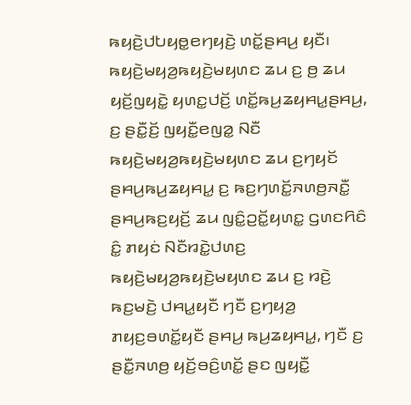ꤒꤟꤢꤧ꤬ꤓꤝꤟꤥ꤭ꤕꤚꤟꤢꤧ꤬ ꤛꤢꤩ꤭ꤔꤌꤣ꤬ ꤟꤢꤪ꤯
ꤒꤟꤢꤧ꤬ꤗꤟꤤ꤬ꤒꤟꤢꤧ꤬ꤗꤟꤛꤢ ꤘꤣ ꤢ꤬ ꤥ꤬ ꤘꤣ ꤟꤢꤩ꤬ꤜꤟꤢꤧ꤭ ꤟꤛꤢ꤭ꤓꤢꤩ꤬ ꤛꤢꤩ꤭ꤒꤣ꤬ꤘꤟꤌꤣ꤭ꤔꤌꤣ꤬, ꤢ꤬ ꤔꤢꤪ꤭ꤢꤩ꤬ ꤜꤟꤢꤪ꤭ꤕꤜꤤ꤭ ꤡꤢꤪ ꤒꤟꤢꤧ꤬ꤗꤟꤤ꤬ꤒꤟꤢꤧ꤬ꤗꤟꤛꤢ ꤘꤣ ꤢ꤬ꤚꤟꤢꤩ ꤔꤌꤣ꤬ꤒꤣ꤬ꤘꤟꤌꤣ꤭ ꤢ꤬ ꤒꤢ꤬ꤚꤛꤢꤩ꤭ꤏꤛꤥ꤬ꤏꤢꤪ꤭ ꤔꤌꤣ꤬ꤒꤢ꤬ꤟꤢꤩ꤬ ꤘꤣ ꤜꤢꤨ꤭ꤑꤢꤩ꤭ꤟꤛꤢ꤭ ꤞꤛꤢꤖꤢꤨ ꤢꤨ꤭ ꤊꤟꤢꤦ ꤡꤢꤪꤙꤢꤧ꤭ꤓꤛꤢ꤬ ꤒꤟꤢꤧ꤬ꤗꤟꤤ꤬ꤒꤟꤢꤧ꤬ꤗꤟꤛꤢ ꤘꤣ ꤢ꤬ ꤙꤢꤧ꤬ ꤒꤢ꤬ꤗꤢꤧ꤬ ꤓꤌꤣ꤭ꤟꤢꤪ ꤚꤢꤪ ꤢ꤬ꤚꤟꤤ꤬ ꤊꤟꤢ꤬ꤋꤛꤢꤩ꤭ꤟꤢꤪ ꤔꤌꤣ꤬ ꤒꤣ꤬ꤘꤟꤌꤣ꤭, ꤚꤢꤪ ꤢ꤬ ꤔꤢꤪ꤭ꤏꤛꤥ꤬ ꤟꤢꤩ꤬ꤋꤢꤨ꤬ꤛꤢꤩ꤭ ꤔꤢ ꤜꤟꤢꤪ꤭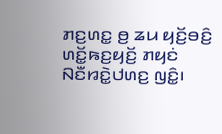ꤊꤢ꤬ꤛꤢ꤭ ꤥ꤬ ꤘꤣ ꤟꤢꤩ꤬ꤋꤢꤨ꤬ ꤛꤢꤩ꤭ꤒꤢ꤬ꤟꤢꤩ꤬ ꤊꤟꤢꤦ ꤡꤢꤪꤙꤢꤧ꤭ꤓꤛꤢ꤬ ꤜꤢꤨ꤭꤯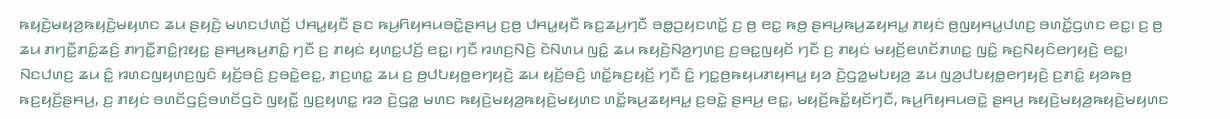ꤒꤟꤢꤧ꤬ꤗꤟꤤ꤬ꤒꤟꤢꤧ꤬ꤗꤟꤛꤢ ꤘꤣ ꤔꤟꤢꤧ꤬ ꤗꤛꤢꤓꤛꤢꤩ꤬ ꤓꤌꤣ꤭ꤟꤢꤪ ꤔꤢ ꤒꤣ꤬ꤖꤟꤌꤣꤋꤢꤧ꤭ꤔꤌꤣ꤬ ꤢ꤬ꤥ꤬ ꤓꤌꤣ꤭ꤟꤢꤪ ꤒꤢ꤬ꤘꤣ꤬ꤚꤢꤪ ꤋꤥ꤭ꤑꤟꤢꤛꤢꤩ꤭ ꤢ꤬ ꤥ꤬ ꤕꤢ꤭ ꤒꤥ꤬ ꤔꤌꤣ꤬ꤒꤣ꤬ꤘꤟꤌꤣ꤭ ꤊꤟꤢꤦ ꤥ꤬ꤜꤟꤌꤣ꤭ꤓꤛꤢ꤬ ꤋꤛꤢꤩ꤭ꤞꤛꤢ ꤕꤢ꤭꤯ ꤢ꤬ ꤥ꤬ ꤘꤣ ꤊꤚꤢꤪ꤭ꤊꤢꤨ꤭ꤘꤢꤨ꤬ ꤊꤚꤢꤪ꤭ꤊꤢꤨ꤭ꤐꤟꤢ꤭ ꤔꤌꤣ꤬ꤒꤣ꤬ꤊꤢꤨ꤭ ꤚꤢꤪ ꤢ꤬ ꤊꤟꤢꤦ ꤟꤛꤢ꤭ꤓꤢꤩ꤬ ꤕꤢ꤭꤯ ꤚꤢꤪ ꤙꤛꤢ꤬ꤡꤢꤧ꤬ ꤢꤧꤡꤛꤣ ꤜꤢꤨ꤭ ꤘꤣ ꤒꤟꤢꤧ꤬ꤡꤤ꤬ꤚꤛꤢ꤬ ꤢ꤬ꤋꤢ꤭ꤜꤟꤢꤩ ꤚꤢꤪ ꤢ꤬ ꤊꤟꤢꤦ ꤗꤟꤢꤩ꤬ꤕꤛꤢꤩꤊꤛꤢ꤭ ꤜꤢꤨ꤭ ꤒꤢ꤬ꤡꤟꤢꤨꤕꤚꤟꤢꤧ꤬ ꤕꤢ꤭꤯ ꤡꤢꤓꤛꤢ꤬ ꤘꤣ ꤢꤨ꤭ ꤙꤛꤢꤜꤟꤛꤢ꤬ꤜꤢꤨ ꤟꤢꤩ꤬ꤋꤢꤨ꤬ ꤢ꤬ꤋꤢꤧ꤭ꤕꤢ꤭, ꤊꤢ꤬ꤛꤢ꤭ ꤘꤣ ꤢ꤬ ꤥ꤬ꤓꤝꤟꤥ꤭ꤕꤚꤟꤢꤧ꤬ ꤘꤣ ꤟꤢꤩ꤬ꤋꤢꤨ꤬ ꤛꤢꤩ꤭ꤒꤢ꤬ꤟꤢꤩ꤬ ꤚꤢꤪ ꤢꤨ꤭ ꤚꤢ꤭ꤥ꤬ꤒꤟꤣꤊꤟꤌꤣ꤭ ꤟꤤ ꤢꤧ꤬ꤞꤤ꤭ꤗꤝꤟꤤ꤬ ꤘꤣ ꤜꤤ꤬ꤓꤝꤟꤥ꤭ꤕꤚꤟꤢꤧ꤬ ꤢ꤬ꤊꤢꤨ꤭ ꤟꤤꤒꤥ꤬ ꤒꤢ꤬ꤟꤢꤩ꤬ꤔꤌꤣ꤬, ꤢ꤬ ꤊꤟꤢꤦ ꤋꤛꤢꤩꤞꤢꤨ꤬ꤋꤛꤢꤩꤞꤢꤧ ꤜꤟꤢꤪ꤭ ꤜꤢ꤬ꤟꤛꤢ꤭ ꤙꤤ ꤢꤧ꤬ꤞꤤ꤭ ꤗꤛꤢ ꤒꤟꤢꤧ꤬ꤗꤟꤤ꤬ꤒꤟꤢꤧ꤬ꤗꤟꤛꤢ ꤛꤢꤩ꤭ꤒꤣ꤬ꤘꤟꤌꤣ꤭ ꤢ꤬ꤋꤢꤧ꤭ ꤔꤌꤣ꤬ ꤕꤢ꤭, ꤗꤟꤢꤩ꤬ꤒꤢꤩ꤭ꤟꤢꤩꤚꤢꤪ, ꤒꤣ꤬ꤖꤟꤌꤣꤋꤢꤧ꤭ ꤔꤌꤣ꤬ ꤒꤟꤢꤧ꤬ꤗꤟꤤ꤬ꤒꤟꤢꤧ꤬ꤗꤟꤛꤢ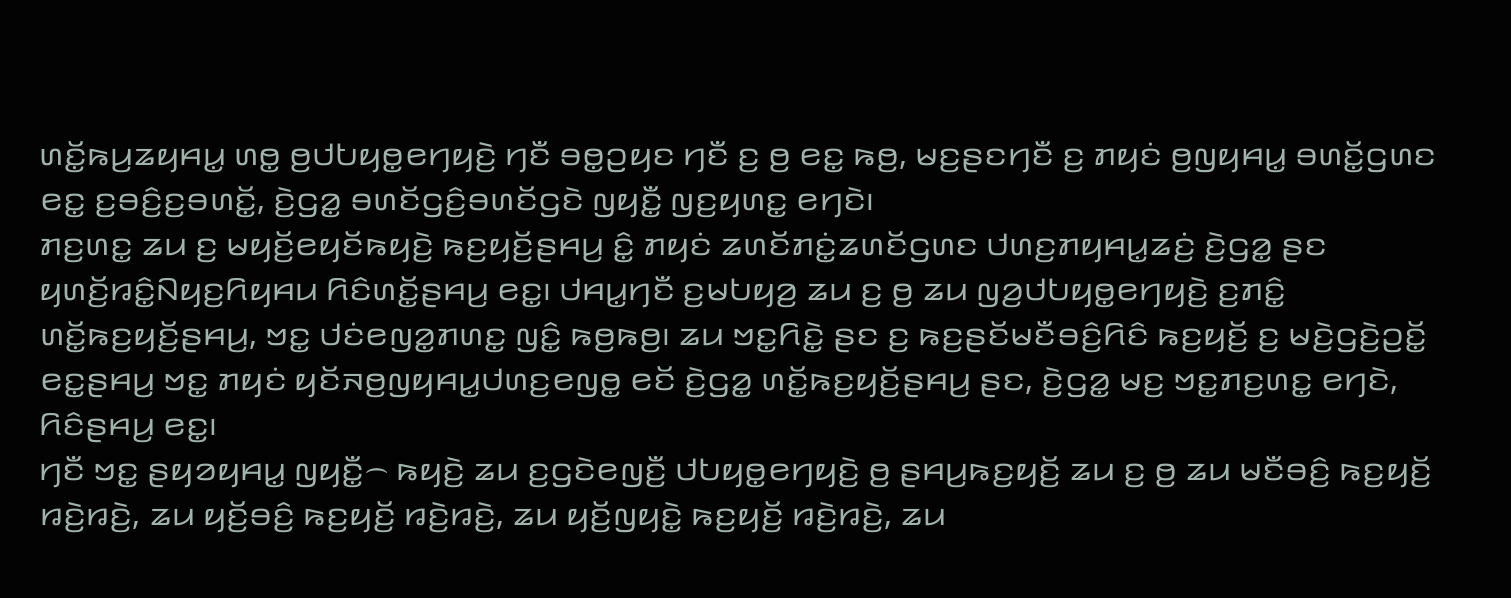ꤛꤢꤩ꤭ꤒꤣ꤬ꤘꤟꤌꤣ꤭ ꤛꤥ꤭ ꤥ꤬ꤓꤝꤟꤥ꤭ꤕꤚꤟꤢꤧ꤬ ꤚꤢꤪ ꤋꤥ꤭ꤑꤟꤢ ꤚꤢꤪ ꤢ꤬ ꤥ꤬ ꤕꤢ꤭ ꤒꤥ꤬, ꤗꤢ꤬ꤔꤢꤚꤢꤪ ꤢ꤬ ꤊꤟꤢꤦ ꤥ꤬ꤜꤟꤌꤣ꤭ ꤋꤛꤢꤩ꤭ꤞꤛꤢ ꤕꤢ꤭ ꤢ꤬ꤋꤢꤨ꤬ꤢ꤬ꤋꤛꤢꤩ꤭, ꤢꤧ꤬ꤞꤤ꤭ ꤋꤛꤢꤩꤞꤢꤨ꤬ꤋꤛꤢꤩꤞꤢꤧ ꤜꤟꤢꤪ꤭ ꤜꤢ꤬ꤟꤛꤢ꤭ ꤕꤚꤢꤧ꤯
ꤊꤢ꤬ꤛꤢ꤭ ꤘꤣ ꤢ꤬ ꤗꤟꤢꤩ꤬ꤕꤟꤢꤩꤒꤟꤢꤧ꤬ ꤒꤢ꤬ꤟꤢꤩ꤬ꤔꤌꤣ꤬ ꤢꤨ꤭ ꤊꤟꤢꤦ ꤘꤛꤢꤩꤊꤢꤦ꤭ꤘꤛꤢꤩꤞꤛꤢ ꤓꤛꤢ꤬ꤊꤟꤌꤣ꤭ꤘꤢꤦ꤬ ꤢꤧ꤬ꤞꤤ꤭ ꤔꤢ ꤟꤛꤢꤩ꤬ꤙꤢꤨ꤭ꤡꤟꤢ꤬ꤖꤟꤌꤣ ꤖꤢꤨꤛꤢꤩ꤭ꤔꤌꤣ꤬ ꤕꤢ꤭꤯ ꤓꤌꤣ꤭ꤚꤢꤪ ꤢ꤬ꤗꤝꤟꤤ꤬ ꤘꤣ ꤢ꤬ ꤥ꤬ ꤘꤣ ꤜꤤ꤬ꤓꤝꤟꤥ꤭ꤕꤚꤟꤢꤧ꤬ ꤢ꤬ꤊꤢꤨ꤭ ꤛꤢꤩ꤭ꤒꤢ꤬ꤟꤢꤩ꤬ꤔꤌꤣ꤬, ꤠꤢ꤭ ꤓꤢꤦꤕꤜꤤ꤭ꤊꤛꤢ꤭ ꤜꤢꤨ꤭ ꤒꤥ꤬ꤒꤥ꤬꤯ ꤘꤣ ꤠꤢ꤭ꤖꤢꤧ꤭ ꤔꤢ ꤢ꤬ ꤒꤢ꤬ꤔꤢꤩꤗꤢꤪꤋꤢꤨ꤬ꤖꤢꤨ ꤒꤢ꤬ꤟꤢꤩ꤬ ꤢ꤬ ꤗꤢꤧ꤬ꤞꤢꤧ꤬ꤑꤢꤩ꤭ ꤕꤢ꤭ꤔꤌꤣ꤬ ꤠꤢ꤭ ꤊꤟꤢꤦ ꤟꤢꤩꤏꤥ꤬ꤜꤟꤌꤣ꤭ꤓꤛꤢ꤬ꤕꤜꤥ꤭ ꤕꤢꤩ ꤢꤧ꤬ꤞꤤ꤭ ꤛꤢꤩ꤭ꤒꤢ꤬ꤟꤢꤩ꤬ꤔꤌꤣ꤬ ꤔꤢ, ꤢꤧ꤬ꤞꤤ꤭ ꤗꤢ꤬ ꤠꤢ꤭ꤊꤢ꤬ꤛꤢ꤭ ꤕꤚꤢꤧ, ꤖꤢꤨꤔꤌꤣ꤬ ꤕꤢ꤭꤯
ꤚꤢꤪ ꤠꤢ꤭ ꤔꤟꤤꤟꤌꤣ꤭ ꤜꤟꤢꤪ꤭꤮ ꤒꤟꤢꤧ꤬ ꤘꤣ ꤢ꤬ꤞꤢꤧꤕꤜꤢꤪ꤬ ꤓꤝꤟꤥ꤭ꤕꤚꤟꤢꤧ꤬ ꤥ꤬ ꤔꤌꤣ꤬ꤒꤢ꤬ꤟꤢꤩ꤬ ꤘꤣ ꤢ꤬ ꤥ꤬ ꤘꤣ ꤗꤢꤪꤋꤢꤨ꤬ ꤒꤢ꤬ꤟꤢꤩ꤬ ꤙꤢꤧ꤬ꤙꤢꤧ꤬, ꤘꤣ ꤟꤢꤩ꤬ꤋꤢꤨ꤬ ꤒꤢ꤬ꤟꤢꤩ꤬ ꤙꤢꤧ꤬ꤙꤢꤧ꤬, ꤘꤣ ꤟꤢꤩ꤬ꤜꤟꤢꤧ꤭ ꤒꤢ꤬ꤟꤢꤩ꤬ ꤙꤢꤧ꤬ꤙꤢꤧ꤬, ꤘꤣ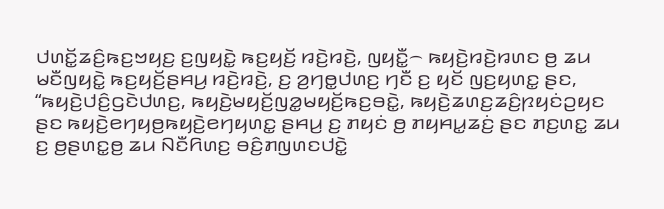ꤓꤛꤢꤩ꤭ꤘꤢꤨ꤬ꤒꤢ꤬ꤠꤟꤢ꤬ ꤢ꤬ꤜꤟꤢꤧ꤭ ꤒꤢ꤬ꤟꤢꤩ꤬ ꤙꤢꤧ꤬ꤙꤢꤧ꤬, ꤜꤟꤢꤪ꤭꤮ ꤒꤟꤢꤧ꤬ꤙꤢꤧ꤬ꤙꤛꤢ ꤥ꤬ ꤘꤣ ꤗꤢꤪꤜꤟꤢꤧ꤭ ꤒꤢ꤬ꤟꤢꤩ꤬ꤔꤌꤣ꤬ ꤙꤢꤧ꤬ꤙꤢꤧ꤬, ꤢ꤬ ꤤ꤬ꤚꤥ꤭ꤓꤛꤢ꤬ ꤚꤢꤪ ꤢ꤬ ꤟꤢꤩ ꤜꤢ꤬ꤟꤛꤢ꤭ ꤔꤢ, “ꤒꤟꤢꤧ꤬ꤓꤢꤨ꤬ꤞꤢꤧꤓꤛꤢ꤬, ꤒꤟꤢꤧ꤬ꤗꤟꤢꤩ꤬ꤜꤤ꤭ꤗꤟꤢꤩ꤬ꤒꤢ꤬ꤋꤢꤧ꤭, ꤒꤟꤢꤧ꤬ꤘꤛꤢ꤬ꤘꤢꤨ꤬ꤐꤟꤢꤦꤑꤟꤢ ꤔꤢ ꤒꤟꤢꤧ꤬ꤕꤚꤟꤥ꤬ꤒꤟꤢꤧ꤬ꤕꤚꤟꤛꤢ꤭ ꤔꤌꤣ꤬ ꤢ꤬ ꤊꤟꤢꤦ ꤥ꤬ ꤊꤟꤌꤣ꤭ꤘꤢꤦ꤬ ꤔꤢ ꤊꤢ꤬ꤛꤢ꤭ ꤘꤣ ꤢ꤬ ꤥ꤬ꤔꤛꤢ꤭ꤥ꤬ ꤘꤣ ꤡꤢꤪꤖꤛꤢ꤬ ꤋꤢꤨ꤬ꤊꤜꤛꤢꤓꤢꤧ꤭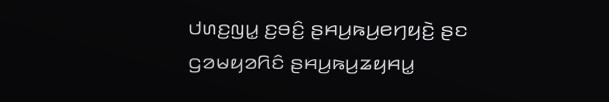ꤓꤛꤢ꤬ꤜꤣ꤭ ꤢ꤬ꤋꤢꤨ꤬ ꤔꤌꤣ꤬ꤒꤣ꤬ꤕꤚꤟꤢꤧ꤬ ꤔꤢ ꤞꤤꤗꤟꤤꤖꤢꤨ ꤔꤌꤣ꤬ꤒꤣ꤬ꤘꤟꤌꤣ꤭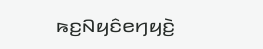ꤒꤢ꤬ꤡꤟꤢꤨꤕꤚꤟꤢꤧ꤬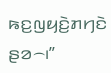ꤒꤢ꤬ꤜꤟꤢꤧ꤬ꤊꤚꤢꤧ ꤔꤤ꤮꤯”